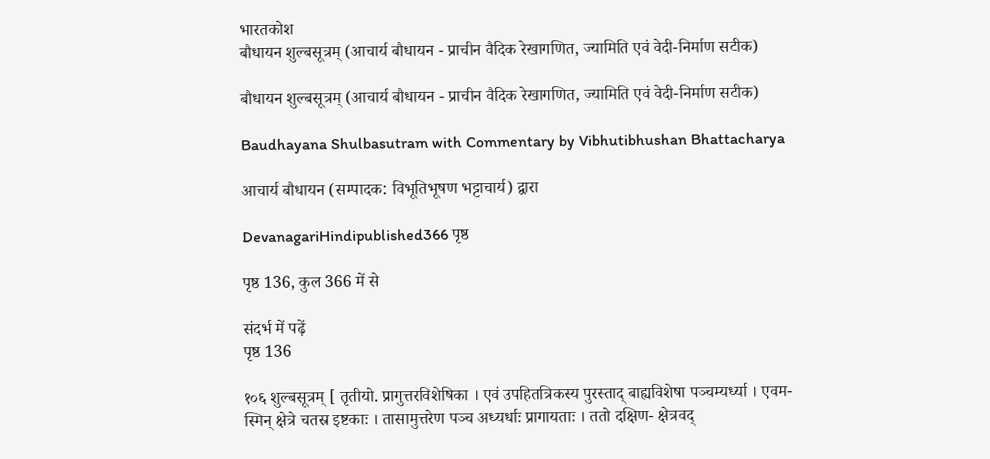भारतकोश
बौधायन शुल्बसूत्रम् (आचार्य बौधायन - प्राचीन वैदिक रेखागणित, ज्यामिति एवं वेदी-निर्माण सटीक)

बौधायन शुल्बसूत्रम् (आचार्य बौधायन - प्राचीन वैदिक रेखागणित, ज्यामिति एवं वेदी-निर्माण सटीक)

Baudhayana Shulbasutram with Commentary by Vibhutibhushan Bhattacharya

आचार्य बौधायन (सम्पादक: विभूतिभूषण भट्टाचार्य) द्वारा

DevanagariHindipublished366 पृष्ठ

पृष्ठ 136, कुल 366 में से

संदर्भ में पढ़ें
पृष्ठ 136

१०६ शुल्बसूत्रम् [ तृतीयो. प्रागुत्तरविशेषिका । एवं उपहितत्रिकस्य पुरस्ताद् बाह्यविशेषा पञ्चम्यर्ध्या । एवम- स्मिन् क्षेत्रे चतस्र इष्टकाः । तासामुत्तरेण पञ्च अध्यर्धाः प्रागायताः । ततो दक्षिण- क्षेत्रवद्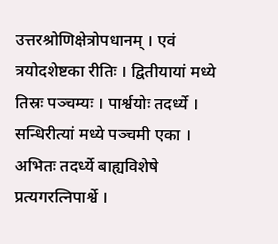उत्तरश्रोणिक्षेत्रोपधानम् । एवं त्रयोदशेष्टका रीतिः । द्वितीयायां मध्ये तिस्रः पञ्चम्यः । पार्श्वयोः तदर्ध्ये । सन्धिरीत्यां मध्ये पञ्चमी एका । अभितः तदर्ध्ये बाह्यविशेषे प्रत्यगरत्निपार्श्वे ।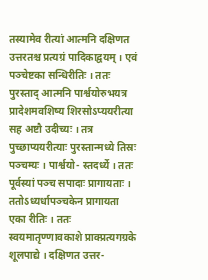तस्यामेव रीत्यां आत्मनि दक्षिणत उत्तरतश्च प्रत्यग्रं पादिकाद्वयम् । एवं पञ्चेष्टका सन्धिरीतिः । ततः पुरस्ताद् आत्मनि पार्श्वयोरुभयत्र प्रादेशमवशिष्य शिरसोऽप्ययरीत्या सह अष्टौ उदीच्यः । तत्र पुच्छाप्ययरीत्याः पुरस्तान्मध्ये तिस्रः पञ्चम्यः । पार्श्वयो- स्तदर्ध्ये । ततः पूर्वस्यां पञ्च सपादाः प्रागायताः । ततोऽध्यर्धापञ्चकेन प्रागायता एका रीतिः । ततः स्वयमातृण्णावकाशे प्राक्प्रत्यगग्रके शूलपाद्ये । दक्षिणत उत्तर-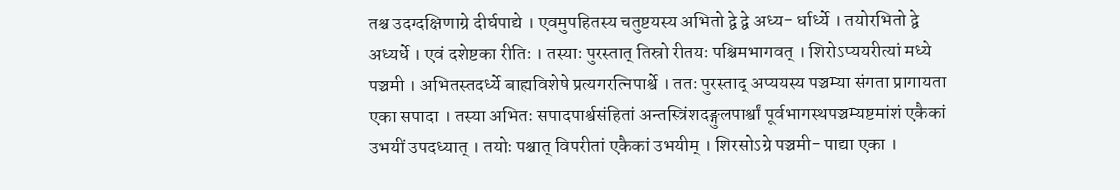तश्च उदग्दक्षिणाग्रे दीर्घपाद्ये । एवमुपहितस्य चतुष्टयस्य अभितो द्वे द्वे अध्य- र्धार्ध्ये । तयोरभितो द्वे अध्यर्धे । एवं दशेष्टका रीतिः । तस्याः पुरस्तात् तिस्रो रीतयः पश्चिमभागवत् । शिरोऽप्ययरीत्यां मध्ये पञ्चमी । अभितस्तदर्ध्ये बाह्यविशेषे प्रत्यगरत्निपार्श्वे । ततः पुरस्ताद् अप्ययस्य पञ्चम्या संगता प्रागायता एका सपादा । तस्या अभितः सपादपार्श्वसंहितां अन्तस्त्रिंशदङ्गुलपार्श्वां पूर्वभागस्थपञ्चम्यष्टमांशं एकैकां उभयीं उपदध्यात् । तयोः पश्चात् विपरीतां एकैकां उभयीम् । शिरसोऽग्रे पञ्चमी- पाद्या एका ।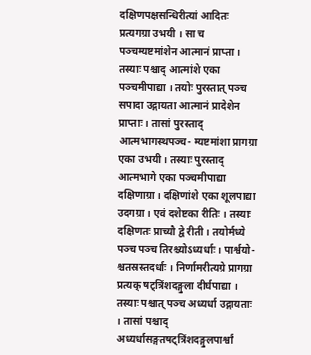दक्षिणपक्षसन्धिरीत्यां आदितः प्रत्यगग्रा उभयी । सा च पञ्चम्यष्टमांशेन आत्मानं प्राप्ता । तस्याः पश्चाद् आत्मांशे एका पञ्चमीपाद्या । तयोः पुरस्तात् पञ्च सपादा उद्गायता आत्मानं प्रादेशेन प्राप्ताः । तासां पुरस्ताद् आत्मभागस्थपञ्च- म्यष्टमांशा प्रागग्रा एका उभयी । तस्याः पुरस्ताद् आत्मभागे एका पञ्चमीपाद्या दक्षिणाग्रा । दक्षिणांशे एका शूलपाद्या उदगग्रा । एवं दशेष्टका रीतिः । तस्याः दक्षिणतः प्राच्यौ द्वे रीती । तयोर्मध्ये पञ्च पञ्च तिरश्च्योऽध्यर्धाः । पार्श्वयो- श्चतस्रस्तदर्धाः । निर्णामरीत्यग्रे प्रागग्रा प्रत्यक् षट्त्रिंशदङ्गुला दीर्घपाद्या । तस्याः पश्चात् पञ्च अध्यर्धा उद्गायताः । तासां पश्चाद् अध्यर्धासङ्गतषट्त्रिंशदङ्गुलपार्श्वां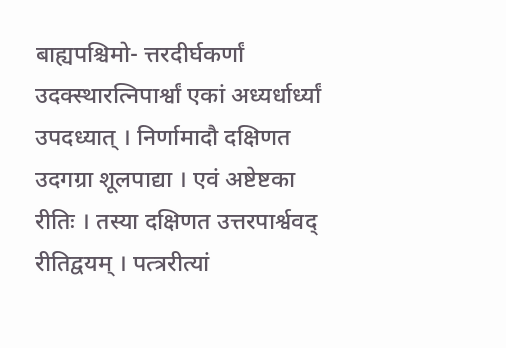बाह्यपश्चिमो- त्तरदीर्घकर्णां उदक्स्थारत्निपार्श्वां एकां अध्यर्धार्ध्यां उपदध्यात् । निर्णामादौ दक्षिणत उदगग्रा शूलपाद्या । एवं अष्टेष्टका रीतिः । तस्या दक्षिणत उत्तरपार्श्ववद् रीतिद्वयम् । पत्त्ररीत्यां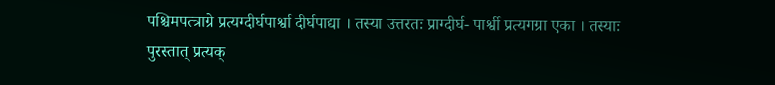पश्चिमपत्त्राग्रे प्रत्यग्दीर्घपार्श्वा दीर्घपाद्या । तस्या उत्तरतः प्राग्दीर्घ- पार्श्वी प्रत्यगग्रा एका । तस्याः पुरस्तात् प्रत्यक्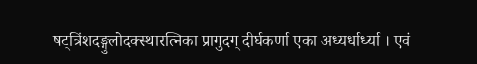षट्त्रिंशदङ्गुलोदक्स्थारत्निका प्रागुदग् दीर्घकर्णा एका अध्यर्धार्ध्या । एवं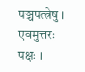पञ्चपत्त्रेषु । एवमुत्तरः पक्षः ।